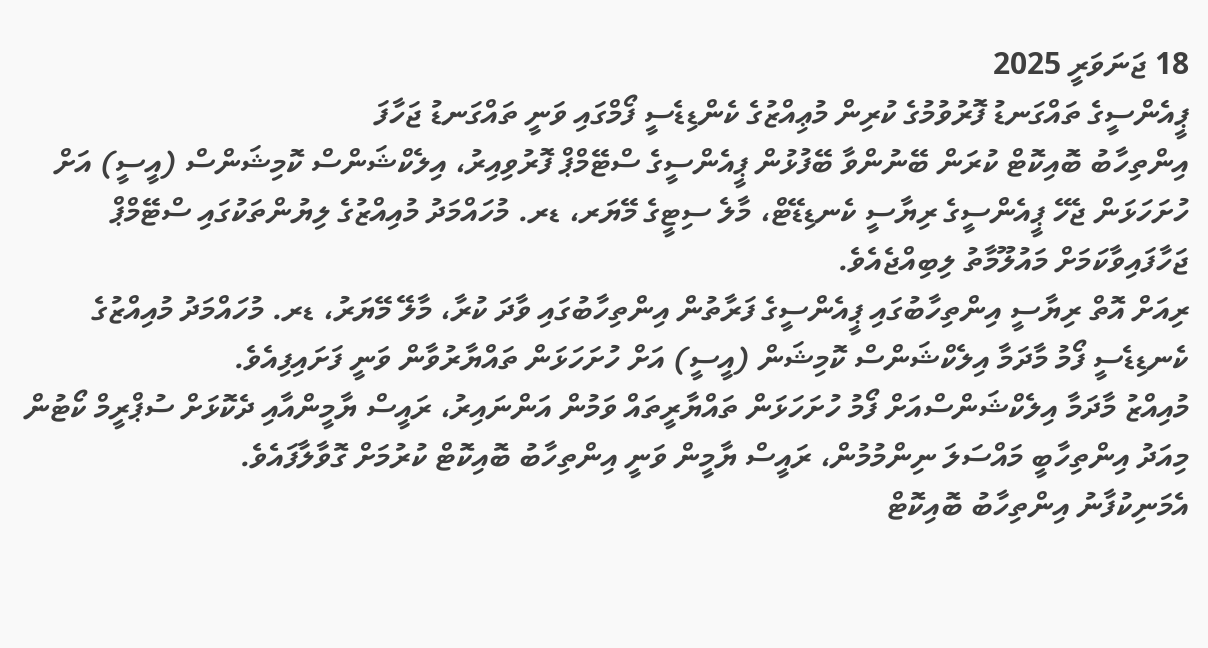18 ޖަނަވަރީ 2025
ޕީއެންސީގެ ތައްގަނޑު ފޮރުވުމުގެ ކުރިން މުޢިއްޒުގެ ކެންޑިޑެސީ ފޯމްގައި ވަނީ ތައްގަނޑު ޖަހާފަ
އިންތިހާބު ބޮއިކޮޓް ކުރަން ބޭނުންވާ ބޭފުޅުން ޕީއެންސީގެ ސްޓޭމްޕް ފޮރުވިއިރު، އިލެކްޝަންސް ކޮމިޝަންސް (އީސީ) އަށް ހުށަހަޅަން ޖެހޭ ޕީއެންސީގެ ރިޔާސީ ކެނޑިޑޭޓް، މާލެ ސިޓީގެ މޭޔަރ، ޑރ. މުހައްމަދު މުއިއްޒުގެ ލިޔުންތަކުގައި ސްޓޭމްޕް ޖަހާފައިވާކަމަށް މައުލޫމާތު ލިބިއްޖެއެވެ.
ރިއަށް އޮތް ރިޔާސީ އިންތިހާބުގައި ޕީއެންސީގެ ފަރާތުން އިންތިހާބުގައި ވާދަ ކުރާ، މާލޭ މޭޔަރު، ޑރ. މުހައްމަދު މުއިއްޒުގެ ކެނޑިޑެސީ ފޯމު މާދަމާ އިލެކްޝަންސް ކޮމިޝަން (އީސީ) އަށް ހުށަހަޅަން ތައްޔާރުވާން ވަނީ ފަށައިފިއެވެ.
މުއިއްޒު މާދަމާ އިލެކްޝަންސްއަށް ފޯމު ހުށަހަޅަން ތައްޔާރީތައް ވަމުން އަންނައިރު، ރައީސް ޔާމީންއާއި ދެކޮޅަށް ސުޕްރީމް ކޯޓުން މިއަދު އިންތިހާބީ މައްސަލަ ނިންމުމުން، ރައީސް ޔާމީން ވަނީ އިންތިހާބު ބޮއިކޮޓް ކުރުމަށް ގޮވާލާފައެވެ.
އެމަނިކުފާނު އިންތިހާބު ބޮއިކޮޓް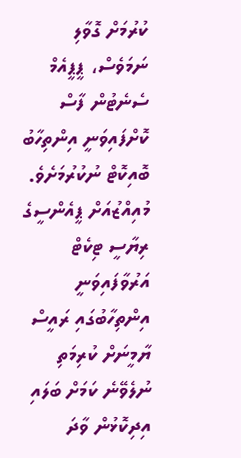ކުރުމަށް ގޮވާލި ނަމަވެސް، ޕީޕީއެމް ސެނެޓުން ފާސް ކޮށްފައިވަނީ އިންތިހާބު ބޮއިކޮޓް ނުކުރުމަށެވެ.
މުއިއްޒުއަށް ޕީއެންސީގެ ރިޔާސީ ޓިކެޓް އަރުވާފައިވަނީ އިންތިހާބުގައި ރައީސް ޔާމީނަށް ކުރިމަތި ނުލެވޭނެ ކަމަށް ބަލައި އިދިކޮޅުން ވާދަ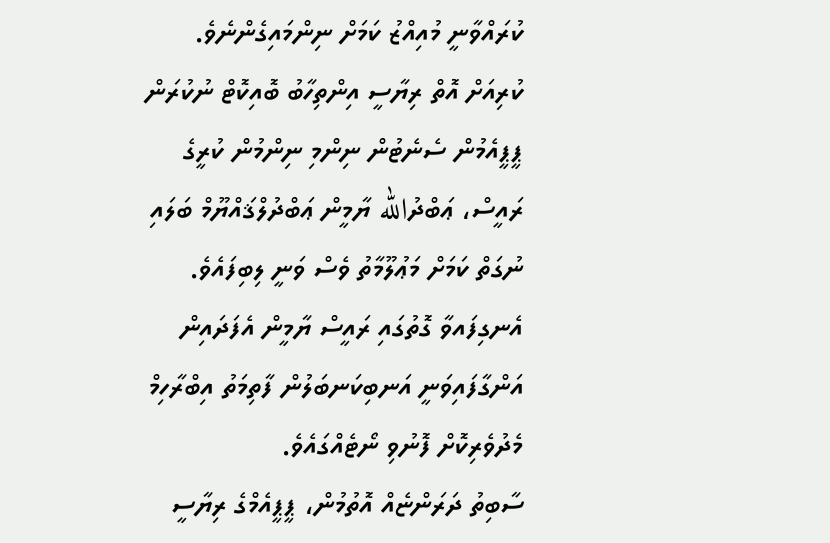ކުރައްވާނީ މުއިއްޒު ކަމަށް ނިންމައިގެންނެވެ.
ކުރިއަށް އޮތް ރިޔާސީ އިންތިހާބު ބޮއިކޮޓް ނުކުރަން ޕީޕީއެމުން ސެނެޓުން ނިންމި ނިންމުން ކުރީގެ ރައީސް، ޢަބްދުالله ޔާމީން ޢަބްދުލްޤައްޔޫމް ބަލައި ނުގަތް ކަމަށް މަޢުލޫމާތު ވެސް ވަނީ ލިބިފައެވެ.
އެނގިފައވާ ގޮތުގައި ރައީސް ޔާމީން އެފަދައިން އަންގާފައިވަނީ އަނބިކަނބަލުން ފާތިމަތު އިބްރާހިމް މެދުވެރިކޮށް ފޮނުވި ނޯޓެއްގައެވެ.
ސާބިތު ދަރަންޏެއް އޮތުމުން، ޕީޕީއެމްގެ ރިޔާސީ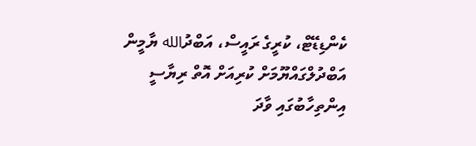ކެންޑިޑޭޓް، ކުރީގެ ރައީސް، އަބްދުالله ޔާމީން އަބްދުލްގައްޔޫމަށް ކުރިއަށް އޮތް ރިޔާސީ އިންތިހާބުގައި ވާދަ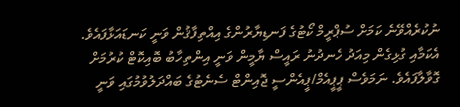ނުކުރެއްވޭނެ ކަމަށް ސުޕްރީމް ކޯޓުގެ ފަނޑިޔާރުންގެ އިއްތިފާޤުން ވަނީ ކަނޑައަޅާފައެވެ.
އެކަމާއި ގުޅިގެން މިއަދު ހެނދުނު ރައީސް ޔާމީން ވަނީ އިންތިހާބު ބޮއިކޮޓް ކުރުމަށް ގޮވާލާފައެވެ. ނަމަވެސް ޕީޕީއެމް/ޕީއެންސީ ޖޮއިންޓް ސެނެޓުގެ ބައްދަލުވުމުގައި ވަނީ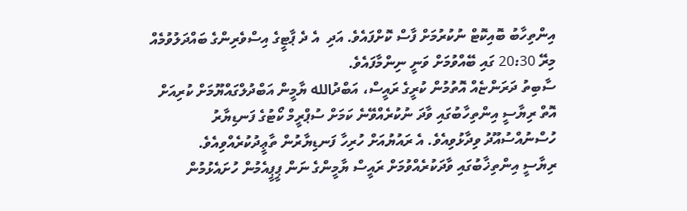އިންތިހާބު ބޮއިކޮޓް ނުކުރުމަށް ފާސް ކޮށްފައެވެ. އަދި  އެ ދެ ޕާޓީގެ އިސްވެރިންގެ ބައްދަލުވުމެއް މިރޭ 20:30 ގައި ބޭއްވުމަށް ވަނީ ނިންމާފައެވެ.
ސާބިތު ދަރަންޏެއް އޮތުމުން ކުރީގެ ރައީސް، އަބްދުالله ޔާމީން އަބްދުލްގައްޔޫމަށް ކުރިއަށް އޮތް ރިޔާސީ އިންތިހާބުގައި ވާދަ ނުކުރެއްވޭނެ ކަމަށް ސުޕްރީމް ކޯޓުގެ ފަނޑިޔާރު ހުސްނުއްސުއޫދު ވިދާޅުވިއެވެ. އެ ރައުޔުއަށް ހުރިހާ ފަނޑިޔާރުން ތާޢީދުކުރެއްވިއެވެ.
ރިޔާސީ އިންތިޚާބުގައި ވާދަކުރެއްވުމަށް ރައީސް ޔާމީންގެ ނަން ޕީޕީއެމުން ހުށައެޅުމުން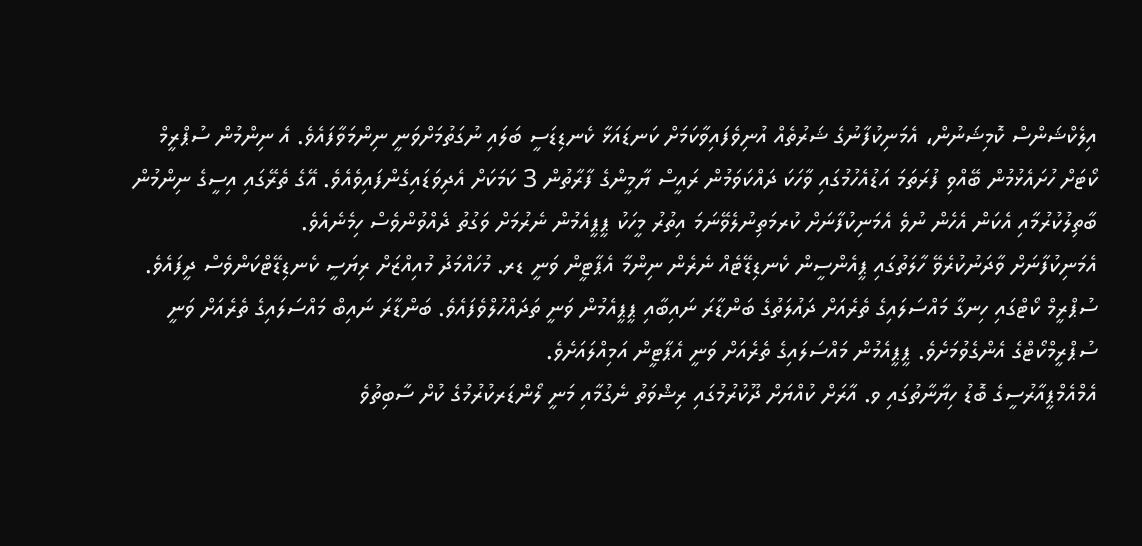އިލެކްޝަންސް ކޮމިޝަނުން، އެމަނިކުފާނުގެ ޝަރުތެއް އުނިވެފައިވާކަމަށް ކަނޑައަޅާ ކެނޑިޑަސީ ބަލައި ނުގަތުމަށްވަނީ ނިންމަވާފައެވެ. އެ ނިންމުން ސުޕްރީމް ކޯޓަށް ހުށައެޅުމުން ބޭއްވި ފުރަތަމަ އަޑުއެހުމުގައި ވާހަކަ ދައްކަވަމުން ރައީސް ޔާމީންގެ ފާރާތުން 3 ކަމަކަށް އެދިވަޑައިގެންފައިވެއެވެ. އޭގެ ތެރޭގައި އިސީގެ ނިންމުން ބާތިލުކުރުމާއި އެކަން އެހެން ނުވެ އެމަނިކުފާނަށް ކުރމަތިނުލެވޭނަމަ އިތުރު މީހަކު ޕީޕީއެމުން ނެރުމަށް ވަގުތު ދެއްވުންވެސް ހިމެނެއެވެ.
އެމަނިކުފާނަށް ވާދަނުކުރެވޭ ހާލަތުގައި ޕީއެންސީން ކެނޑިޑޭޓެއް ނެރެން ނިންމާ އެޕާޓީން ވަނީ ޑރ. މުހައްމަދު މުއިއްޒަށް ރިޔަސީ ކެނޑިޑޭޓްކަންވެސް ދީފައެވެ.
ސުޕްރީމް ކޯޓްގައި ހިނގާ މައްސަލައިގެ ތެރެއަށް ދައުލަތުގެ ބަންޑާރަ ނައިބާއި ޕީޕީއެމުން ވަނީ ތަދައްހުލްވެފައެވެ. ބަންޑާރަ ނައިބް މައްސަލައިގެ ތެރެއަށް ވަނީ ސުޕްރީމްކޯޓްގެ އެންގެވުމަށެވެ. ޕީޕީއެމުން މައްސަލައިގެ ތެރެއަށް ވަނީ އެޕާޓީން އަމިއްލައަށެވެ.
އެމްއެމްޕީއާރުސީގެ ބޮޑު ހިޔާނާތުގައި ވ. އާރަށް ކުއްޔަށް ދޫކުރުމުގައި ރިޝްވަތު ނެގުމާއި މަނީ ލޯންޑަރކުރުމުގެ ކުށް ސާބިތުވެ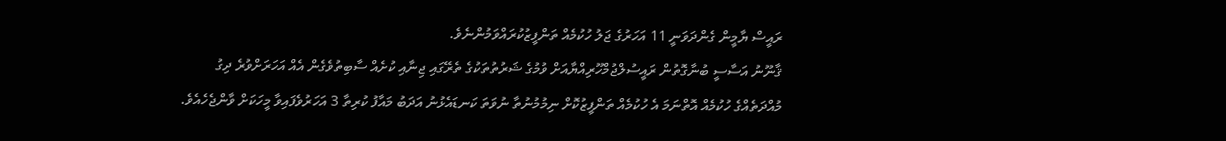ރައީސް ޔާމީން ގެންދަވަނީ 11 އަހަރުގެ ޖަލު ހުކުމެއް ތަންފީޒުކުރައްވަމުންނެވެ.
ޤާނޫނު އަސާސީ ބުނާގޮތުން ރައީސުލްޖުމްހޫރިއްޔާއަށް ވުމުގެ ޝަރުތުތަކުގެ ތެރޭގައި ޖިނާއި ކުށެއް ސާބިތުވެގެން އެއް އަހަރަށްވުރެ ދިގު މުއްދަތެއްގެ ހުކުމެއް އޮތްނަމަ އެ ހުކުމެއް ތަންފީޒުކޮށް ނިމުމުނުތާ ނުވަތަ ކަނޑައެޅުނު އަދަބު މައާފު ކުރިތާ 3 އަހަރުވެފައިވާ މީހަކަށް ވާންޖެހެއެވެ.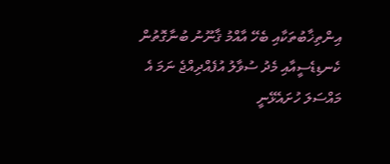އިންތިޚާބުތަކާއި ބެހޭ އާއްމު ޤާނޫނު ބުނާގޮތުން ކެނޑިޑެސީއާއި މެދު ސުވާލު އުފެއްދިއްޖެ ނަމަ އެ މައްސަލަ ހުށައެޅޭނީ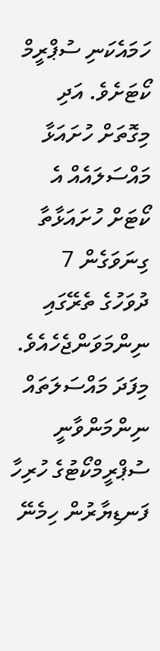ހަމައެކަނި ސުޕްރީމް ކޯޓަށެވެ. އަދި މިގޮތަށް ހުށައަޅާ މައްސަލައެއް އެ ކޯޓަށް ހުށައަޅާތާ ގިނަވަގެން 7 ދުވަހުގެ ތެރޭގައި ނިންމަވަންޖެހެއެވެ.
މިފަދަ މައްސަލަތައް ނިންމަންވާނީ ސުޕްރީމްކޯޓުގެ ހުރިހާ ފަނޑިޔާރުން ހިމެނޭ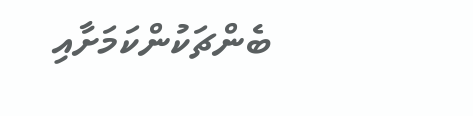ބެންޗަކުންކަމަށާއި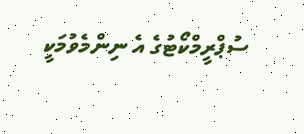ސުޕްރީމްކޯޓުގެ އެ ނިންމެވުމަކީ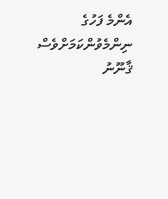އެންމެ ފަހުގެ ނިންމެވުންކަމަށްވެސް ޤާނޫނު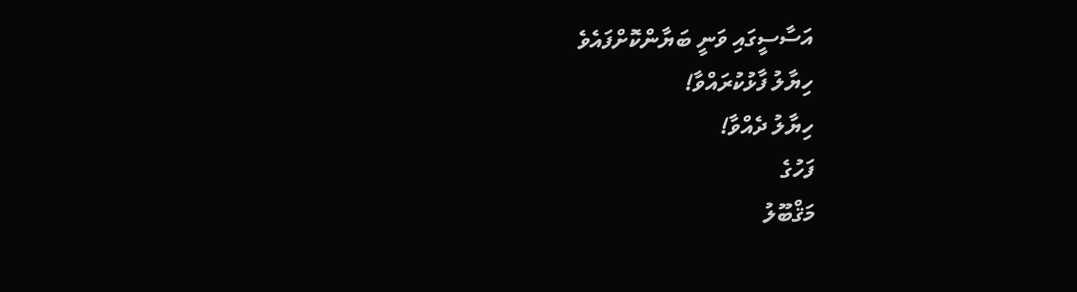އަސާސީގައި ވަނީ ބަޔާންކޮށްފައެވެ
ހިޔާލު ފާޅުކުރައްވާ!
ހިޔާލު ދެއްވާ!
ފަހުގެ
މަޤްބޫލު